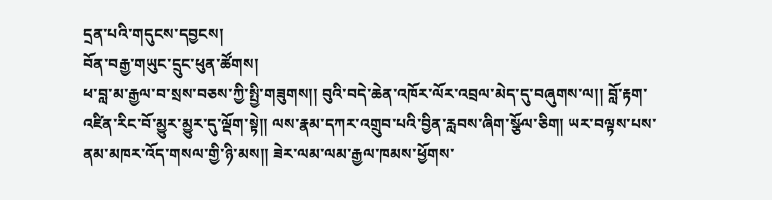དྲན་པའི་གདུངས་དབྱངས།
བོན་བརྒྱ་གཡུང་དྲུང་ཕུན་ཚོགས།
ཕ་བླ་མ་རྒྱལ་བ་སྲས་བཅས་ཀྱི་སྤྱི་གཟུགས།། བུའི་བདེ་ཆེན་འཁོར་ལོར་འབྲལ་མེད་དུ་བཞུགས་ལ།། བློ་རྟག་འཛིན་རིང་བོ་མྱུར་མྱུར་དུ་ལྡོག་སྟེ།། ལས་རྣམ་དཀར་འགྲུབ་པའི་བྱིན་རླབས་ཞིག་སྩོལ་ཅིག། ཡར་བལྟས་པས་ནམ་མཁར་འོད་གསལ་གྱི་ཉི་མས།། ཟེར་ལམ་ལམ་རྒྱལ་ཁམས་ཕྱོགས་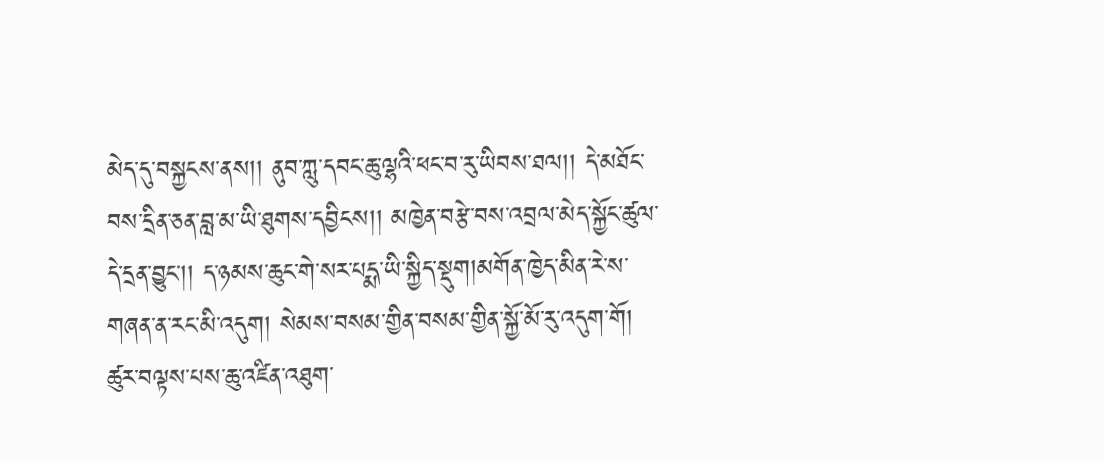མེད་དུ་བསྐྱངས་ནས།། ནུབ་ཀླུ་དབང་ཆུ་ལྷའི་ཕང་བ་རུ་ཡིབས་ཐལ།། དེ་མཐོང་བས་དྲིན་ཅན་བླ་མ་ཡི་ཐུགས་དབྱིངས།། མཁྱེན་བརྩེ་བས་འབྲལ་མེད་སྐྱོང་ཚུལ་དེ་དྲན་བྱུང་།། ད་ཉམས་ཆུང་གེ་སར་པདྨ་ཡི་སྐྱིད་སྡུག།མགོན་ཁྱེད་མིན་རེ་ས་གཞན་ན་རང་མི་འདུག། སེམས་བསམ་གྱིན་བསམ་གྱིན་སྐྱོ་མོ་རུ་འདུག་གོ། ཚུར་བལྟས་པས་ཆུ་འཛིན་འཐུག་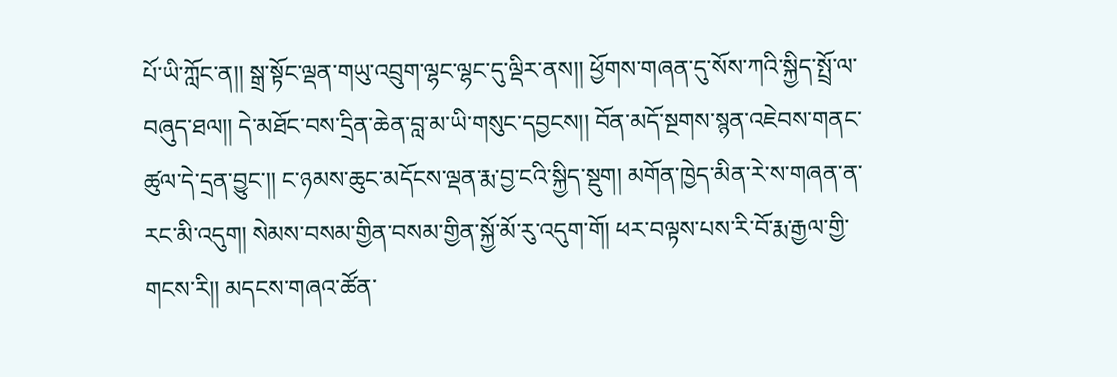པོ་ཡི་ཀློང་ན།། སྒྲ་སྟོང་ལྡན་གཡུ་འབྲུག་ལྷང་ལྷང་དུ་ལྡིར་ནས།། ཕྱོགས་གཞན་དུ་སོས་ཀའི་སྐྱིད་སྤྲོ་ལ་བཞུད་ཐལ།། དེ་མཐོང་བས་དྲིན་ཆེན་བླ་མ་ཡི་གསུང་དབྱངས།། བོན་མདོ་སྔགས་སྙན་འཇེབས་གནང་ཚུལ་དེ་དྲན་བྱུང་།། ང་ཉམས་ཆུང་མདོངས་ལྡན་རྨ་བྱ་ངའི་སྐྱིད་སྡུག། མགོན་ཁྱེད་མིན་རེ་ས་གཞན་ན་རང་མི་འདུག། སེམས་བསམ་གྱིན་བསམ་གྱིན་སྐྱོ་མོ་རུ་འདུག་གོ། ཕར་བལྟས་པས་རི་བོ་རྨ་རྒྱལ་གྱི་གངས་རི།། མདངས་གཞའ་ཚོན་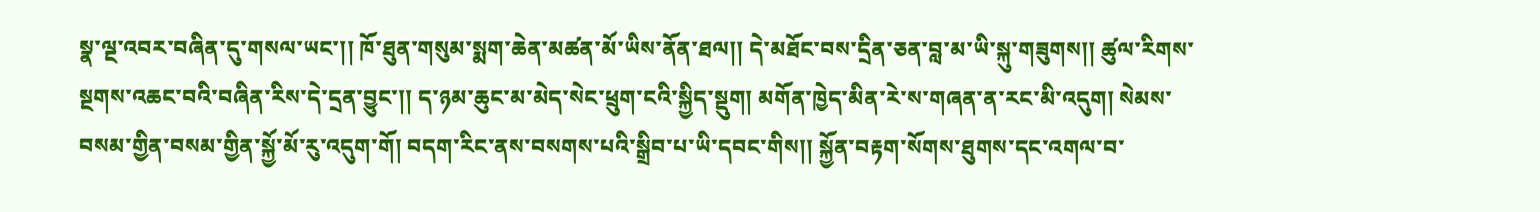སྣ་ལྔ་འབར་བཞིན་དུ་གསལ་ཡང་།། ཁོ་ཐུན་གསུམ་སྨག་ཆེན་མཚན་མོ་ཡིས་ནོན་ཐལ།། དེ་མཐོང་བས་དྲིན་ཅན་བླ་མ་ཡི་སྐུ་གཟུགས།། ཚུལ་རིགས་སྔགས་འཆང་བའི་བཞིན་རིས་དེ་དྲན་བྱུང་།། ད་ཉམ་ཆུང་མ་མེད་སེང་ཕྲུག་ངའི་སྐྱིད་སྡུག། མགོན་ཁྱེད་མིན་རེ་ས་གཞན་ན་རང་མི་འདུག། སེམས་བསམ་གྱིན་བསམ་གྱིན་སྐྱོ་མོ་རུ་འདུག་གོ། བདག་རིང་ནས་བསགས་པའི་སྒྲིབ་པ་ཡི་དབང་གིས།། སྐྱོན་བརྟག་སོགས་ཐུགས་དང་འགལ་བ་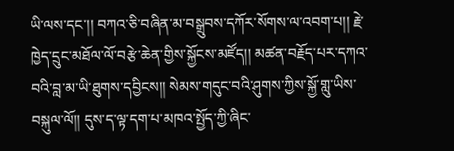ཡི་ལས་དང་།། བཀའ་ཅི་བཞིན་མ་བསྒྲུབས་དཀོར་སོགས་ལ་འབག་པ།། རྗེ་ཁྱེད་དྲུང་མཐོལ་ལོ་བརྩེ་ཆེན་གྱིས་སྐྱོངས་མཛོད།། མཚན་བརྗོད་པར་དཀའ་བའི་བླ་མ་ཡི་ཐུགས་དབྱིངས།། སེམས་གདུང་བའི་ཤུགས་ཀྱིས་སྐྱོ་གླུ་ཡིས་བསྐུལ་ལོ།། དུས་ད་ལྟ་དག་པ་མཁའ་སྤྱོད་ཀྱི་ཞིང་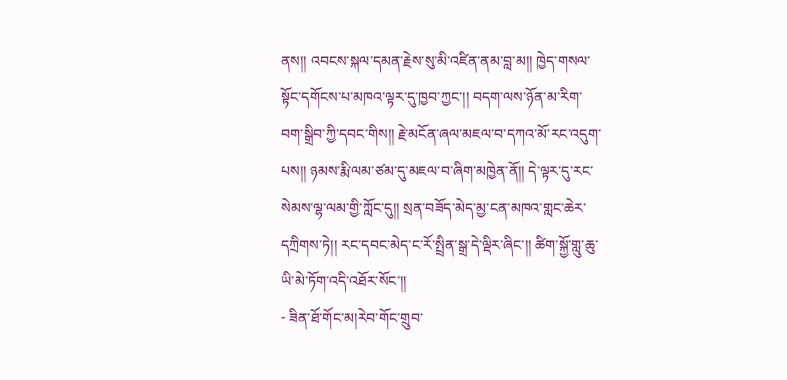ནས།། འབངས་སྐལ་དམན་རྗེས་སུ་མི་འཛིན་ནམ་བླ་མ།། ཁྱེད་གསལ་སྟོང་དགོངས་པ་མཁའ་ལྟར་དུ་ཁྱབ་ཀྱང་།། བདག་ལས་ཉོན་མ་རིག་བག་སྒྲིབ་ཀྱི་དབང་གིས།། རྗེ་མངོན་ཞལ་མཇལ་བ་དཀའ་མོ་རང་འདུག་པས།། ཉམས་རྨི་ལམ་ཙམ་དུ་མཇལ་བ་ཞིག་མཁྱེན་ནོ།། དེ་ལྟར་དུ་རང་སེམས་ལྷ་ལམ་གྱི་ཀློང་དུ།། སྲན་བཟོད་མེད་མྱ་ངན་མཁའ་གླང་ཆེར་དཀྲིགས་ཏེ།། རང་དབང་མེད་ང་རོ་སྤྲིན་སྒྲ་དེ་ལྡིར་ཞིང་།། ཚིག་སྐྱོ་གླུ་ཆུ་ཡི་མེ་ཏོག་འདི་འཐོར་སོང་།།
- ཟིན་ཐོ་གོང་མ།རེབ་གོང་གྲུབ་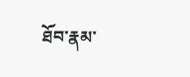ཐོབ་རྣམ་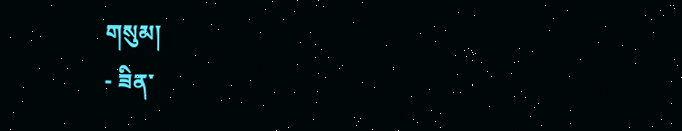གསུམ།
- ཟིན་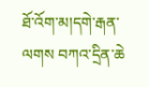ཐོ་འོག་མ།དགེ་རྒན་ལགས བཀའ་དྲིན་ཆེ